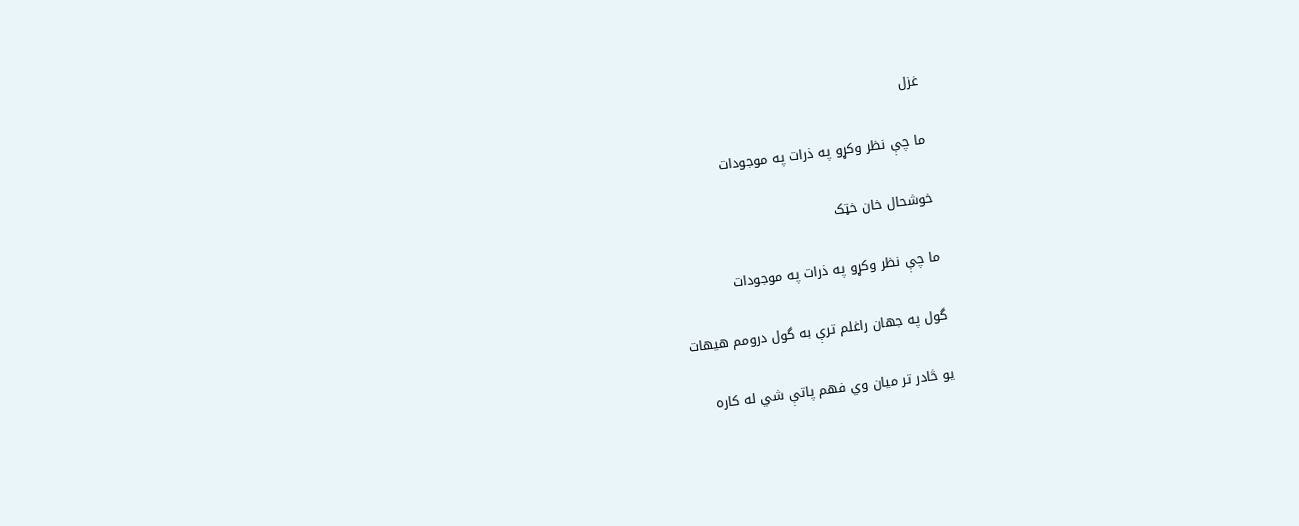غزل

ما چې نظر وکړو په ذرات په موجودات

خوشحال خان خټک

ما چې نظر وکړو په ذرات په موجودات

گول په جهان راغلم ترې به گول درومم هيهات

يو څادر تر ميان وي فهم پاتې شي له کاره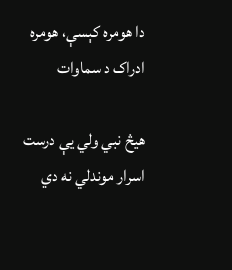دا هومره کېسې، هومره ادراک د سماوات

هيڅ نبي ولي يې درست اسرار موندلي نه دي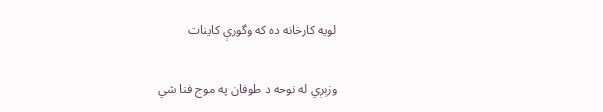لويه کارخانه ده که وگورې کاينات

وزېږي له نوحه د طوفان په موج فنا شي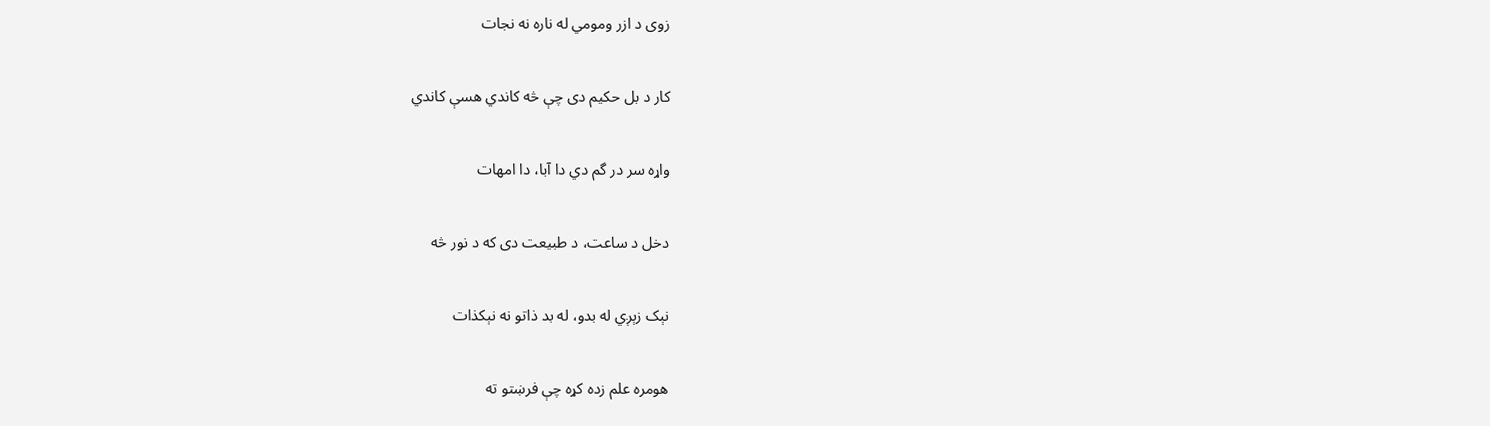زوی د ازر ومومي له ناره نه نجات

کار د بل حکيم دی چې څه کاندي هسې کاندي

واړه سر در گم دي دا آبا، دا امهات

دخل د ساعت، د طبيعت دی که د نور څه

نېک زېږي له بدو، له بد ذاتو نه نېکذات

هومره علم زده کړه چې فرښتو ته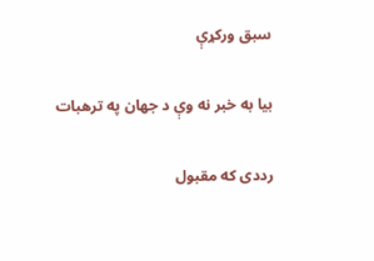سبق ورکړې

بيا به خبر نه وې د جهان په ترهبات

رددی که مقبول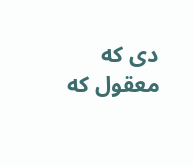دی که معقول که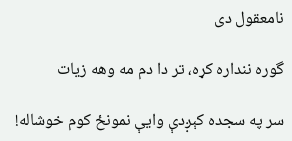نامعقول دی

گوره ننداره کړه، تر دا دم مه وهه زيات

سر په سجده کېږدې وايې نمونځ کوم خوشاله!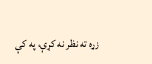زړه ته نظر نه کړې، په کې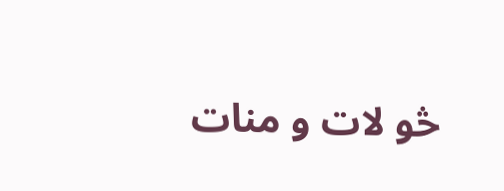څو لات و منات